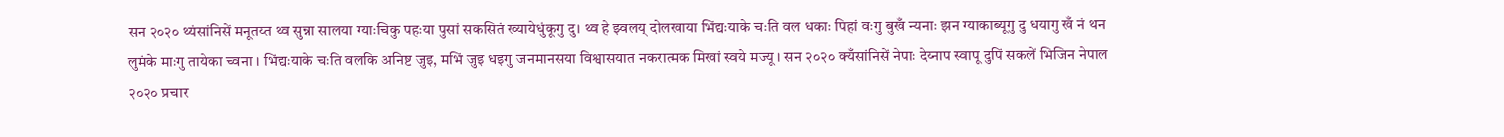सन २०२० थ्यंसांनिसें मनूतय्त थ्व सुन्ना सालया ग्याःचिकु पहःया पुसां सकसितं ख्यायेधुंकूगु दु। थ्व हे झ्वलय् दोलखाया भिंद्यःयाके चःति वल धकाः पिहां वःगु बुखँ न्यनाः झन ग्याकाब्यूगु दु धयागु खँ नं थन लुमंके माःगु तायेका च्वना । भिंद्यःयाके चःति वलकि अनिष्ट जुइ, मभिं जुइ धइगु जनमानसया विश्वासयात नकरात्मक मिखां स्वये मज्यू । सन २०२० क्यँसांनिसें नेपाः देय्नाप स्वापू दुपिं सकलें भिजिन नेपाल २०२० प्रचार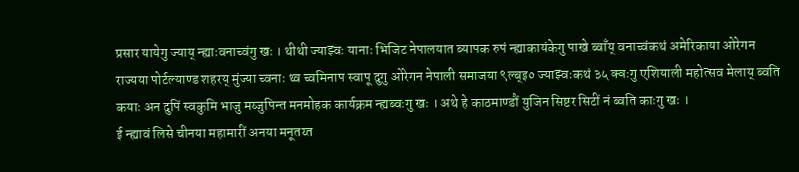प्रसार यायेगु ज्याय् न्ह्याःवनाच्वंगु खः । थीथी ज्याझ्वः यानाः भिजिट नेपालयात ब्यापक रुपं न्ह्याकायंकेगु पाखे ब्वाँय् वनाच्वंकथं अमेरिकाया ओरेगन राज्यया पोर्टल्याण्ड शहरय् मुंज्या च्वनाः थ्व च्वमिनाप स्वापू दुगु ओरेगन नेपाली समाजया ९ल्ब्इ० ज्याझ्वःकथं ३५ क्वःगु एशियाली महोत्सव मेलाय् ब्वति कयाः अन दुपिं स्वकुमि भाजु मय्जुपिन्त मनमोहक कार्यक्रम न्ह्यब्वःगु खः । अथे हे काठमाण्डौं युजिन सिष्टर सिटीं नं ब्वति काःगु खः ।
ई न्ह्यावं लिसे चीनया महामारीं अनया मनूतय्त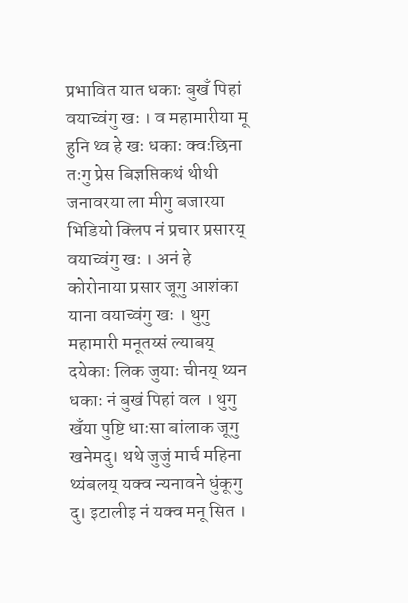प्रभावित यात धकाः बुखँ पिहां वयाच्वंगु खः । व महामारीया मू हुनि थ्व हे खः धकाः क्वःछिना तःगु प्रेस बिज्ञप्तिकथं थीथी जनावरया ला मीगु बजारया भिडियो क्लिप नं प्रचार प्रसारय् वयाच्वंगु खः । अनं हे कोरोनाया प्रसार जूगु आशंका याना वयाच्वंगु खः । थुगु महामारी मनूतय्सं ल्याबय् दयेकाः लिक जुयाः चीनय् थ्यन धकाः नं बुखं पिहां वल । थुगु खँया पुष्टि धाःसा बांलाक जूगु खनेमदु। थथे जुजुं मार्च महिना थ्यंबलय् यक्व न्यनावने धुंकूगु दु। इटालीइ नं यक्व मनू सित ।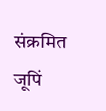संक्रमित जूपिं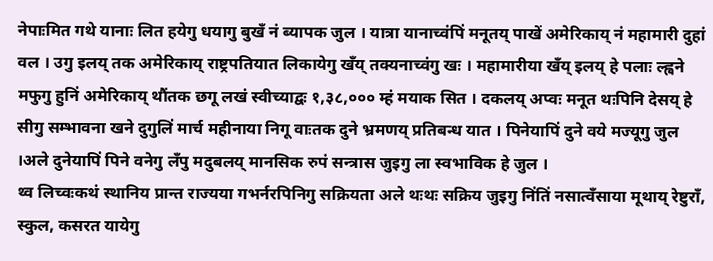नेपाःमित गथे यानाः लित हयेगु धयागु बुखँ नं ब्यापक जुल । यात्रा यानाच्वंपिं मनूतय् पाखें अमेरिकाय् नं महामारी दुहां वल । उगु इलय् तक अमेरिकाय् राष्ट्रपतियात लिकायेगु खँय् तक्यनाच्वंगु खः । महामारीया खँय् इलय् हे पलाः ल्ह्वने मफुगु हुनिं अमेरिकाय् थौंतक छगू लखं स्वीच्याद्वः १,३८,००० म्हं मयाक सित । दकलय् अप्वः मनूत थःपिनि देसय् हे सीगु सम्भावना खने दुगुलिं मार्च महीनाया निगू वाःतक दुने भ्रमणय् प्रतिबन्ध यात । पिनेयापिं दुने वये मज्यूगु जुल ।अले दुनेयापिं पिने वनेगु लँपु मदुबलय् मानसिक रुपं सन्त्रास जुइगु ला स्वभाविक हे जुल ।
थ्व लिच्वःकथं स्थानिय प्रान्त राज्यया गभर्नरपिनिगु सक्रियता अले थःथः सक्रिय जुइगु निंतिं नसात्वँसाया मूथाय् रेष्टुराँ, स्कुल, कसरत यायेगु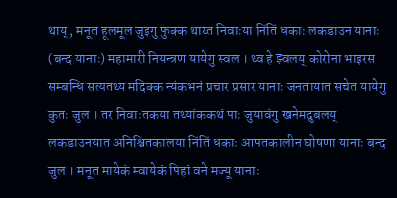थाय्, मनूत हूलमूल जुइगु फुक्क थाय्त निवाःया निंतिं धकाः लकडाउन यानाः (बन्द यानाः) महामारी नियन्त्रण यायेगु स्वल । थ्व हे झ्वलय् कोरोना भाइरस सम्बन्धि सत्यतथ्य मदिक्क न्यंकभनं प्रचार प्रसार यानाः जनतायात सचेत यायेगु कुतः जुल । तर निवाःतकया तथ्यांककथं पाः जुयावंगु खनेमदुबलय् लकडाउनयात अनिश्चितकालया निंतिं धकाः आपतकालीन घोषणा यानाः बन्द जुल । मनूत मायेकं म्वायेकं पिहां वने मज्यू यानाः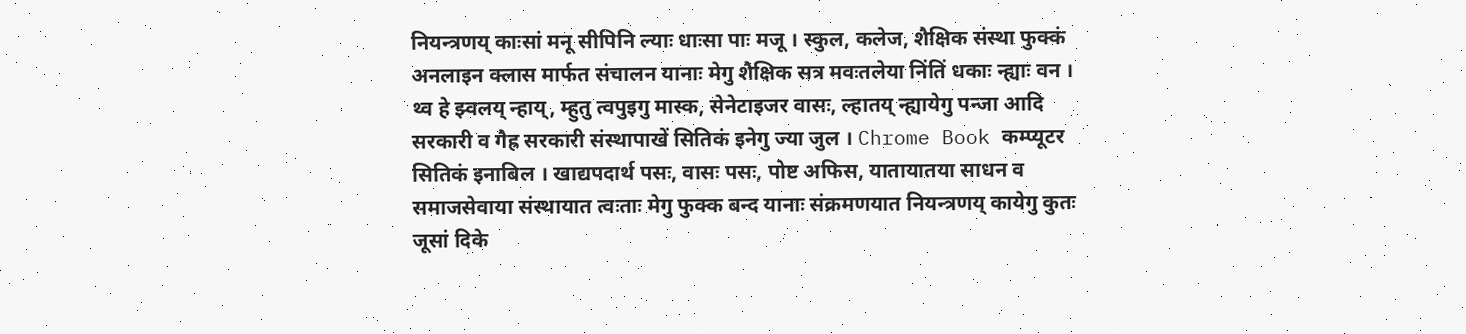नियन्त्रणय् काःसां मनू सीपिनि ल्याः धाःसा पाः मजू । स्कुल, कलेज, शैक्षिक संस्था फुक्कं अनलाइन क्लास मार्फत संचालन यानाः मेगु शैक्षिक सत्र मवःतलेया निंतिं धकाः न्ह्याः वन ।
थ्व हे झ्वलय् न्हाय्, म्हुतु त्वपुइगु मास्क, सेनेटाइजर वासः, ल्हातय् न्ह्यायेगु पन्जा आदि सरकारी व गैह्र सरकारी संस्थापाखें सितिकं इनेगु ज्या जुल । Chrome Book कम्प्यूटर सितिकं इनाबिल । खाद्यपदार्थ पसः, वासः पसः, पोष्ट अफिस, यातायातया साधन व समाजसेवाया संस्थायात त्वःताः मेगु फुक्क बन्द यानाः संक्रमणयात नियन्त्रणय् कायेगु कुतः जूसां दिके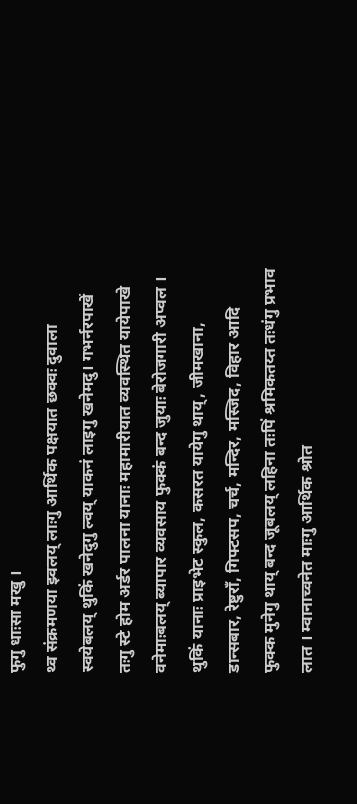फुगु धाःसा मखु ।
थ्व संक्रमणया झ्वलय् लाःगु आर्थिक पक्षयात छक्वः दुवाला स्वयेबलय् थुकिं खनेदुगु ल्वय् याकनं लाइगु खनेमदु। गभर्नरपाखें तःगु स्टे होम अर्डर पालना यानाः महामारीयात व्यवस्थित यायेपाखे वनेमाःबलय् ब्यापार व्यवसाय फुक्कं बन्द जुयाः बेरोजगारी अप्वल । थुकिं यानाः प्राइभेट स्कुल, कसरत यायेगु थाय्, जीमखाना, डान्सबार, रेष्टुराँ, गिफ्टसप, चर्च, मन्दिर, मस्जिद, विहार आदि फुक्क मुनेगु थाय् बन्द जूबलय् लहिना तःपिं श्रमिकतय्त तःधंगु प्रभाव लात । म्वानाच्वनेत माःगु आर्थिक श्रोत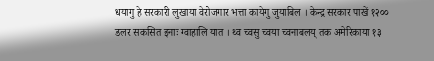धयागु हे सरकारी लुखाया वेरोजगार भत्ता कायेगु जुयाबिल । केन्द्र सरकार पाखें १२०० डलर सकसित इनाः ग्वाहालि यात । थ्व च्वसु च्वया च्वनाबलय् तक अमेरिकाया १३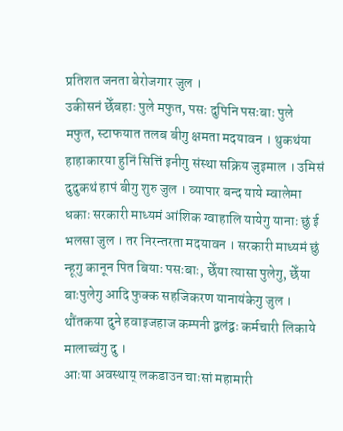प्रतिशत जनता बेरोजगार जुल ।
उकीसनं छेँबहाः पुले मफुत, पसः दुपिनि पसःबाः पुले मफुत, स्टाफयात तलब बीगु क्षमता मदयावन । थुकथंया हाहाकारया हुनिं सित्तिं इनीगु संस्था सक्रिय जुइमाल । उमिसं दुदुकथं हापं बीगु शुरु जुल । व्यापार बन्द याये म्वालेमा धकाः सरकारी माध्यमं आंशिक ग्वाहालि यायेगु यानाः छुं ई भलसा जुल । तर निरन्तरता मदयावन । सरकारी माध्यमं छुं न्हूगु कानून पित बियाः पसःबाः, छेँया त्यासा पुलेगु, छेँया बाःपुलेगु आदि फुक्क सहजिकरण यानायंकेगु जुल । थौंतकया दुने हवाइजहाज कम्पनी द्वलंद्वः कर्मचारी लिकाये मालाच्वंगु दु ।
आःया अवस्थाय् लकडाउन चाःसां महामारी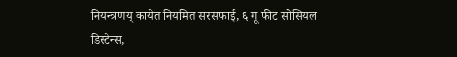नियन्त्रणय् कायेत नियमित सरसफाई, ६ गू फीट सोसियल डिस्टेन्स,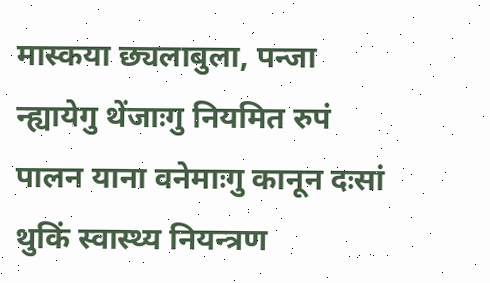मास्कया छ्यलाबुला, पन्जा न्ह्यायेगु थेंजाःगु नियमित रुपं पालन याना वनेमाःगु कानून दःसां थुकिं स्वास्थ्य नियन्त्रण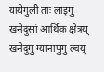यायेगुली ताः लाइगु खनेदुसां आर्थिक क्षेत्रय् खनेदुगु ग्यानापुगु ल्वय्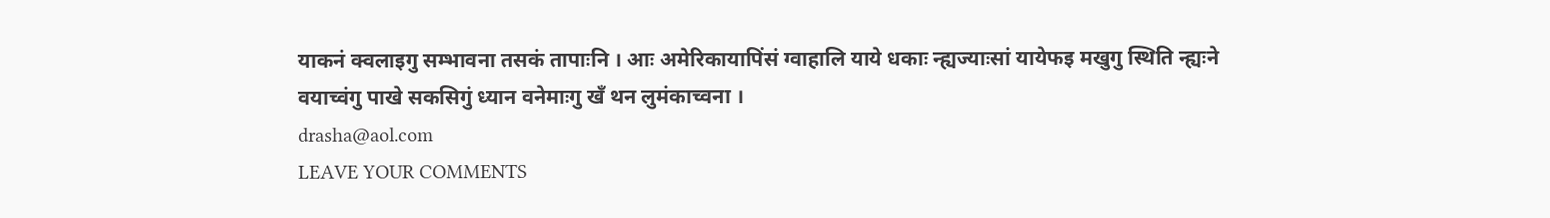याकनं क्वलाइगु सम्भावना तसकं तापाःनि । आः अमेरिकायापिंसं ग्वाहालि याये धकाः न्ह्यज्याःसां यायेफइ मखुगु स्थिति न्ह्यःने वयाच्वंगु पाखे सकसिगुं ध्यान वनेमाःगु खँ थन लुमंकाच्वना ।
drasha@aol.com
LEAVE YOUR COMMENTS